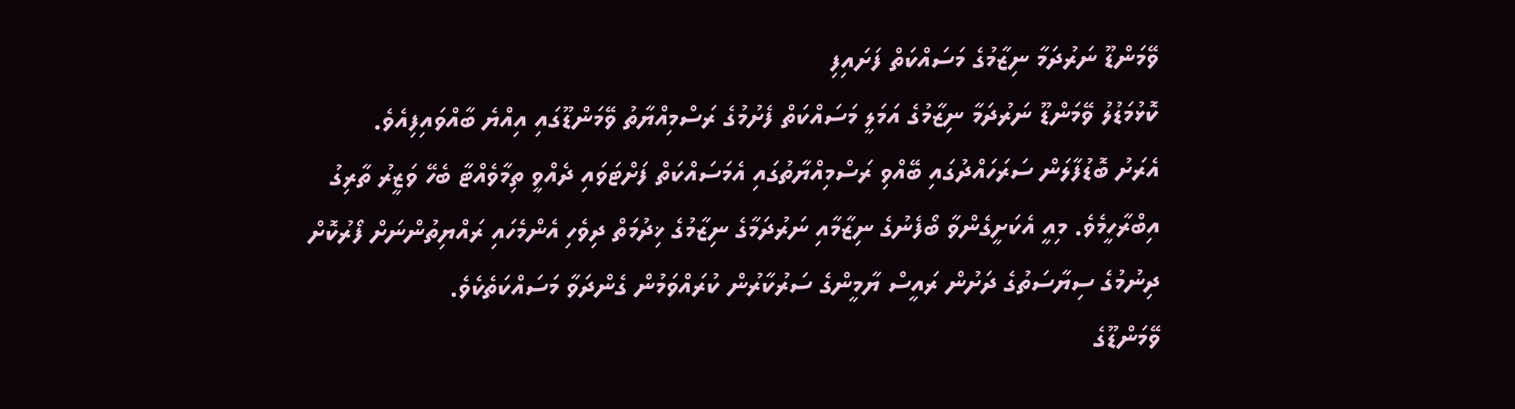ވޭމަންޑޫ ނަރުދަމާ ނިޒާމުގެ މަސައްކަތް ފަށައިފި
ކޮޅުމަޑުލު ވޭމަންޑޫ ނަރުދަމާ ނިޒާމުގެ އަމަލީ މަސައްކަތް ފެށުމުގެ ރަސްމިއްޔާތު ވޭމަންޑޫގައި އިއްޔެ ބާއްވައިފިއެވެ.
އެރަށު ބޮޑުފާލަން ސަރަހައްދުގައި ބޭއްވި ރަސްމިއްޔާތުގައި އެމަސައްކަތް ފަށްޓަވައި ދެއްވީ ތިމާވެއްޓާ ބެހޭ ވަޒީރު ތާރިގު އިބްރާހީމެވެ. މިއީ އެކަށީގެންވާ ބޯފެނުގެ ނިޒާމާއި ނަރުދަމާގެ ނިޒާމުގެ ޚިދުމަތް ދިވެހި އެންމެހައި ރައްޔިތުންނަށް ފޯރުކޮށް ދިނުމުގެ ސިޔާސަތުގެ ދަށުން ރައީސް ޔާމީންގެ ސަރުކާރުން ކުރައްވަމުން ގެންދަވާ މަސައްކަތެކެވެ.
ވޭމަންޑޫގެ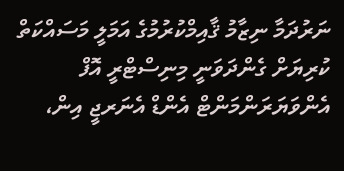ނަރުދަމާ ނިޒާމު ޤާއިމްކުރުމުގެ އަމަލީ މަސައްކަތް ކުރިޔަށް ގެންދަވަނީ މިނިސްޓްރީ އޮފް އެންވަޔަރަންމަންޓް އެންޑް އެނަރޖީ އިން،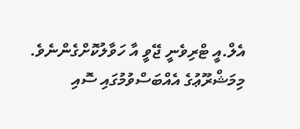އެލް.އީ ޓްރިވެނީ ޖޭވީ އާ ހަވާލުކޮށްގެންނެވެ.
މިމަޝްރޫޢުގެ އެއްބަސްވުމުގައި ސޮއި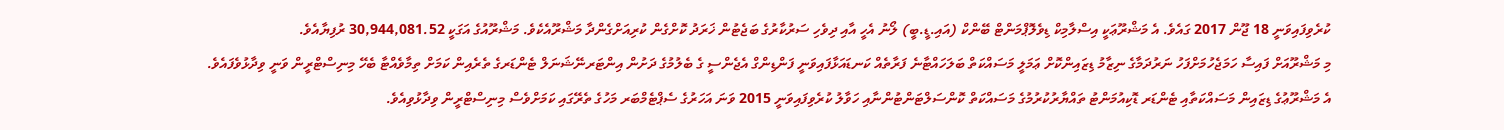ކުރެވިފައިވަނީ 18 ޖޫން 2017 ގައެވެ. އެ މަޝްރޫޢަކީ އިސްލާމިކް ޑިވެލޮޕްމަންޓް ބޭންކް (އައި.ޑީ.ބީ) ލޯނު އެހީ އާއި ދިވެހި ސަރުކާރުގެ ބަޖެޓުން ޚަރަދު ކޮށްގެން ކުރިއަށްގެންދާ މަޝްރޫއެކެވެ. މަޝްރޫއުގެ އަގަކީ 30,944,081.52 ރުފިޔާއެވެ.
މި މަޝްރޫއަށް ފައިސާ ހަމަޖެހުމަށްފަހު ނަރުދަމާގެ ނިޒާމު ޑިޒައިންކޮށް ޢަމަލީ މަސައްކަތް ބަލަހައްޓާނެ ފަރާތެއް ކަނޑައަޅާފައިވަނީ ފަންޑިންގް އެޖެންސީ ގެ ބެލުމުގެ ދަށުން އިންޓަރނޭޝަނަލް ޓެންޑަރގެ ތެރެއިން ކަމަށް ތިމާވެއްޓާ ބެހޭ މިނިސްޓްރީން ވަނީ ވިދާޅުވެފައެވެ.
އެ މަޝްރޫޢުގެ ޑިޒައިން މަސައްކަތާއި ޓެންޑަރ ޑޮކިއުމަންޓު ތައްޔާރުކުރުމުގެ މަސައްކަތް ކޮންސަލްޓަންޓުންނާއި ހަވާލު ކުރެވިފައިވަނީ 2015 ވަނަ އަހަރުގެ ސެޕްޓެމްބަރ މަހުގެ ތެރޭގައި ކަމަށްވެސް މިނިސްޓްރީން ވިދާޅުވިއެވެ.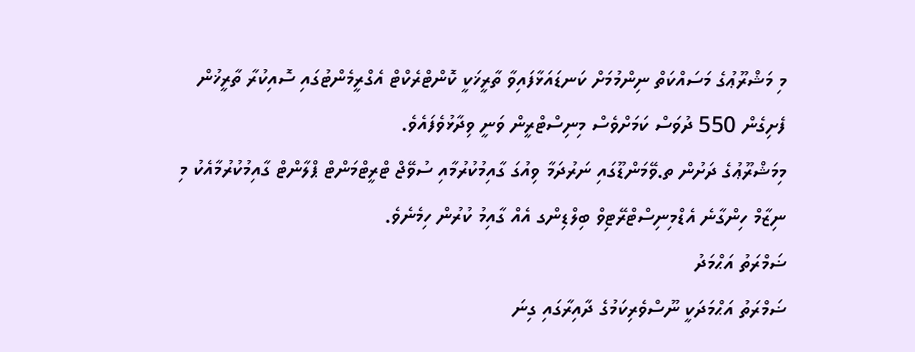މި މަޝްރޫޢުގެ މަސައްކަތް ނިންމުމަށް ކަނޑައަޅާފައިވާ ތާރީޚަކީ ކޮންޓްރެކްޓް އެގްރީމެންޓުގައި ސޮއިކުރާ ތާރީޚުން ފެށިގެން 550 ދުވަސް ކަމަށްވެސް މިނިސްޓްރީން ވަނީ ވިދާޅުވެފައެވެ.
މިމަޝްރޫޢުގެ ދަށުން ތ.ވޭމަންޑޫގައި ނަރުދަމާ ވިއުގަ ގާއިމުކުރުމާއި ސުވޭޖް ޓްރީޓްމަންޓް ޕްލާންޓް ގާއިމުކުރުމާއެކު މި ނިޒާމް ހިންގާނެ އެޑްމިނިސްޓްރޭޓިވް ބިލްޑިންގ އެއް ގާއިމު ކުރުން ހިމެނެވެ.
ޟަމްރަތު އަޙްމަދު
ޟަމްރަތު އަޙްމަދަކީ ނޫސްވެރިކަމުގެ ދާއިރާގައި ގިނަ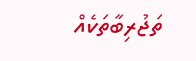ތަޖުރިބާތަކެއް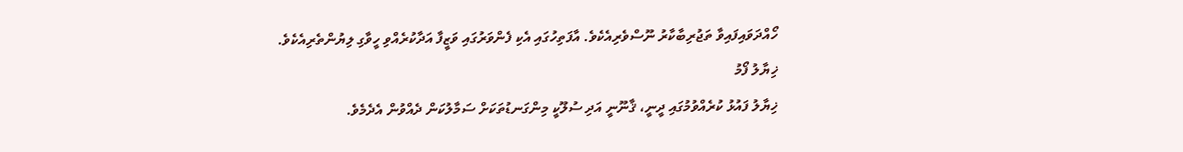ހޯއްދަވައިފައިވާ ތަޖުރިބާކާރު ނޫސްވެރިއެކެވެ. އާފަތިހުގައި އެކި ފެންވަރުގައި ވަޒީފާ އަދާކުރެއްވި ހީވާގި ލިޔުންތެރިއެކެވެ.
ޚިޔާލު ފޯމު
ޚިޔާލު ފައުޅު ކުރެއްވުމުގައި ދީނީ، ޤާނޫނީ އަދި ސުލޫކީ މިންގަނޑުތަކަށް ސަމާލުކަން ދެއްވުން އެދެމެވެ.